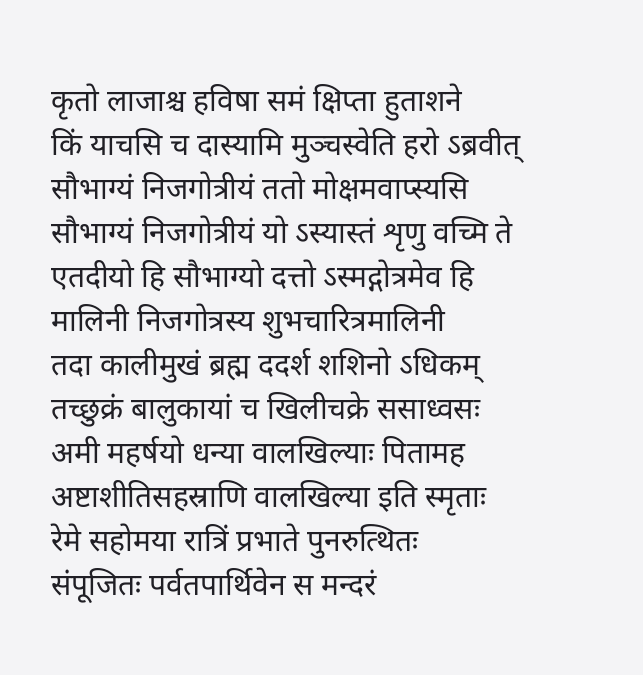कृतो लाजाश्च हविषा समं क्षिप्ता हुताशने
किं याचसि च दास्यामि मुञ्चस्वेति हरो ऽब्रवीत्
सौभाग्यं निजगोत्रीयं ततो मोक्षमवाप्स्यसि
सौभाग्यं निजगोत्रीयं यो ऽस्यास्तं शृणु वच्मि ते
एतदीयो हि सौभाग्यो दत्तो ऽस्मद्गोत्रमेव हि
मालिनी निजगोत्रस्य शुभचारित्रमालिनी
तदा कालीमुखं ब्रह्म ददर्श शशिनो ऽधिकम्
तच्छुक्रं बालुकायां च खिलीचक्रे ससाध्वसः
अमी महर्षयो धन्या वालखिल्याः पितामह
अष्टाशीतिसहस्राणि वालखिल्या इति स्मृताः
रेमे सहोमया रात्रिं प्रभाते पुनरुत्थितः
संपूजितः पर्वतपार्थिवेन स मन्दरं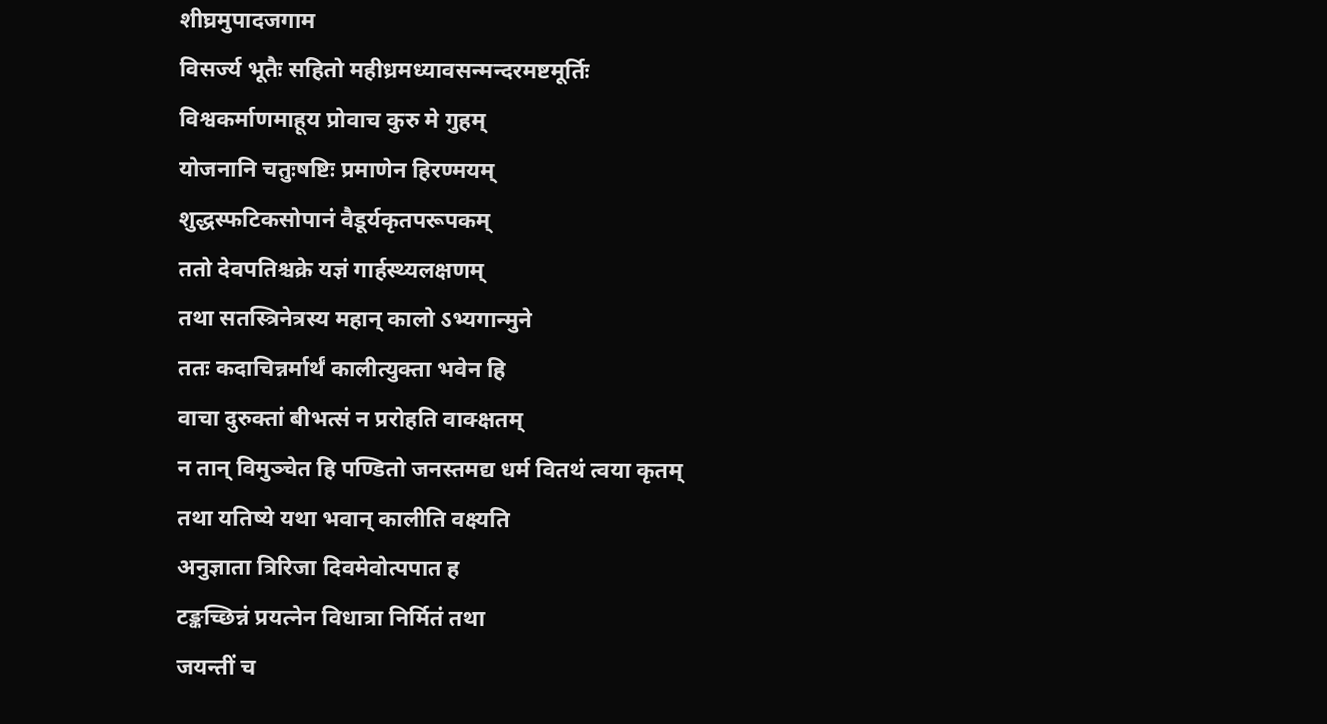शीघ्रमुपादजगाम
विसर्ज्य भूतैः सहितो महीध्रमध्यावसन्मन्दरमष्टमूर्तिः
विश्वकर्माणमाहूय प्रोवाच कुरु मे गुहम्
योजनानि चतुःषष्टिः प्रमाणेन हिरण्मयम्
शुद्धस्फटिकसोपानं वैडूर्यकृतपरूपकम्
ततो देवपतिश्चक्रे यज्ञं गार्हस्थ्यलक्षणम्
तथा सतस्त्रिनेत्रस्य महान् कालो ऽभ्यगान्मुने
ततः कदाचिन्नर्मार्थं कालीत्युक्ता भवेन हि
वाचा दुरुक्तां बीभत्सं न प्ररोहति वाक्क्षतम्
न तान् विमुञ्चेत हि पण्डितो जनस्तमद्य धर्म वितथं त्वया कृतम्
तथा यतिष्ये यथा भवान् कालीति वक्ष्यति
अनुज्ञाता त्रिरिजा दिवमेवोत्पपात ह
टङ्कच्छिन्नं प्रयत्नेन विधात्रा निर्मितं तथा
जयन्तीं च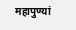महापुण्यां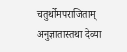चतुर्थोमपराजिताम्
अनुज्ञातास्तथा देव्या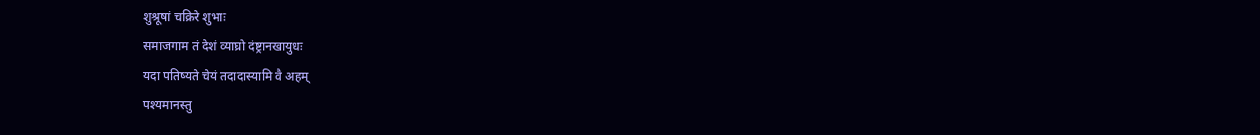शुश्रूषां चक्रिरे शुभाः
समाजगाम तं देशं व्याघ्रो दंष्ट्रानखायुधः
यदा पतिष्यते चेयं तदादास्यामि वै अहम्
पश्यमानस्तु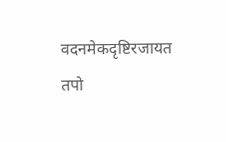वदनमेकदृष्टिरजायत
तपो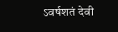ऽवर्षशतं देवी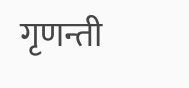गृणन्ती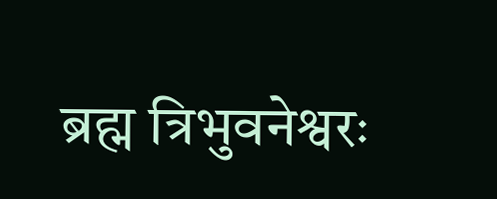ब्रह्म त्रिभुवनेश्वरः